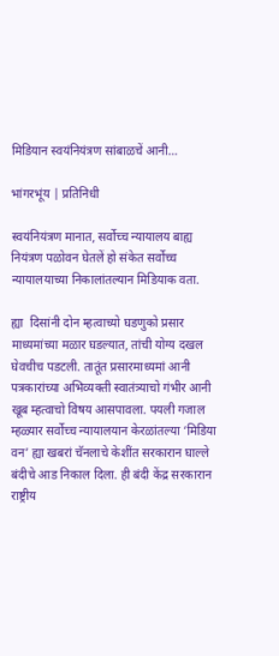मिडियान स्वयंनियंत्रण सांबाळचें आनी…

भांगरभूंय | प्रतिनिधी

स्वयंनियंत्रण मानात, सर्वोच्च न्यायालय बाह्य नियंत्रण पळोवन घेतलें हो संकेत सर्वोच्च न्यायालयाच्या निकालांतल्यान मिडियाक वता.

ह्या  दिसांनी दोन म्हत्वाच्यो घडणुको प्रसार माध्यमांच्या मळार घडल्यात, तांची योग्य दखल घेवचीच पडटली. तातूंत प्रसारमाध्यमां आनी पत्रकारांच्या अभिव्यक्ती स्वातंत्र्याचो गंभीर आनी खूब म्हत्वाचो विषय आसपावला. पयली गजाल म्हळ्यार सर्वोच्च न्यायालयान केरळांतल्या ‘मिडिया वन’ ह्या खबरां चॅनलाचे केशींत सरकारान घाल्ले बंदीचे आड निकाल दिला. ही बंदी केंद्र सरकारान राष्ट्रीय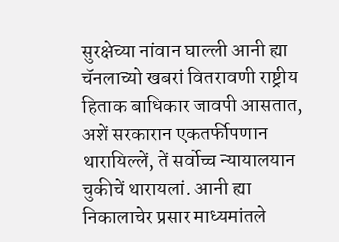सुरक्षेच्या नांवान घाल्ली आनी ह्या चॅनलाच्यो खबरां वितरावणी राष्ट्रीय हिताक बाधिकार जावपी आसतात, अशें सरकारान एकतर्फीपणान थारायिल्लें, तें सर्वोच्च न्यायालयान चुकीचें थारायलां. आनी ह्या निकालाचेर प्रसार माध्यमांतले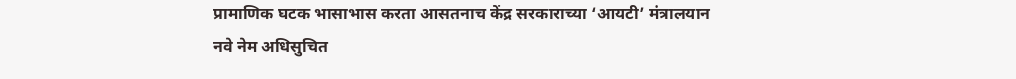प्रामाणिक घटक भासाभास करता आसतनाच केंद्र सरकाराच्या ‘आयटी’ मंत्रालयान नवे नेम अधिसुचित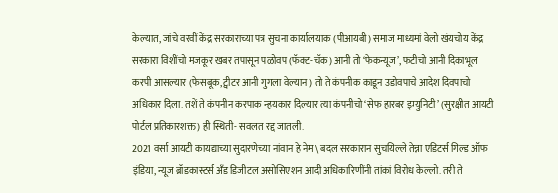केल्यात, जांचे वरवीं केंद्र सरकाराच्या पत्र सुचना कार्यालयाक (पीआयबी) समाज माध्यमां वेलो खंयचोय केंद्र सरकारा विशींचो मजकूर खबर तपासून पळोवप (फॅक्ट-चॅक) आनी तो ‘फेकन्यूज’, फटीचो आनी दिकाभूल करपी आसल्यार (फेसबूक, ट्वीटर आनी गुगला वेल्यान) तो ते कंपनीक काडून उडोवपाचे आदेश दिवपाचो अधिकार दिला. तशें ते कंपनीन करपाक न्हयकार दिल्यार त्या कंपनीचो ‘सेफ हारबर इम्युनिटी’ (सुरक्षीत आयटी पोर्टल प्रतिकारशक्त) ही स्थिती- सवलत रद्द जातली.
2021 वर्सा आयटी कायद्याच्या सुदारणेच्या नांवान हे नेम\ बदल सरकारान सुचयिल्ले तेन्ना एडिटर्स गिल्ड ऑफ इंडिया, न्यूज ब्रॉडकास्टर्स अँड डिजीटल असोसिएशन आदी अधिकारिणींनी तांकां विरोध केल्लो. तरी ते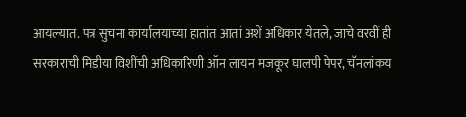आयल्यात. पत्र सुचना कार्यालयाच्या हातांत आतां अशें अधिकार येतले, जाचे वरवीं ही सरकाराची मिडीया विशींची अधिकारिणी ऑन लायन मजकूर घालपी पेपर, चॅनलांकय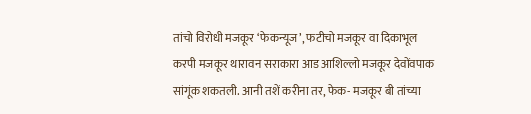तांचो विरोधी मजकूर ‘फेकन्यूज’, फटीचो मजकूर वा दिकाभूल करपी मजकूर थारावन सराकारा आड आशिल्लो मजकूर देवोंवपाक सांगूंक शकतली. आनी तशें करीना तर, फेक- मजकूर बी तांच्या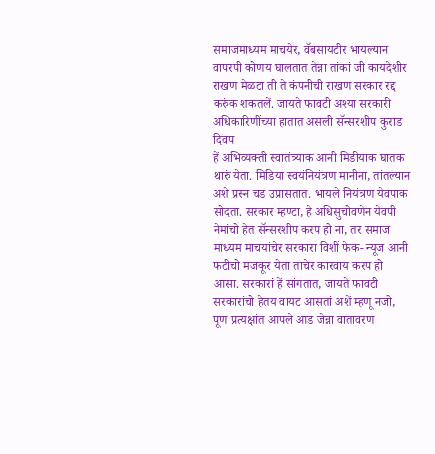समाजमाध्यम माचयेर, वॅबसायटीर भायल्यान वापरपी कोणय घालतात तेन्ना तांकां जी कायदेशीर राखण मेळटा ती ते कंपनीची राखण सरकार रद्द करुंक शकतलें. जायते फावटी अश्या सरकारी अधिकारिणींच्या हातात असली सॅन्सरशीप कुराड दिवप
हें अभिव्यक्ती स्वातंत्र्याक आनी मिडीयाक घातक थारुं येता. मिडिया स्वयंनियंत्रण मानीना, तांतल्यान अशे प्रस्न चड उप्रासतात. भायले नियंत्रण येवपाक सोदता. सरकार म्हण्टा, हे अधिसुचोवणेन येवपी नेमांचो हेत सॅन्सरशीप करप हो ना, तर समाज माध्यम माचयांचेर सरकारा विशीं फेक- न्यूज आनी फटीचो मजकूर येता ताचेर कारवाय करप हो आसा. सरकारां हें सांगतात, जायते फावटी सरकारांचो हेतय वायट आसतां अशें म्हणू नजो, पूण प्रत्यक्षांत आपले आड जेन्ना वातावरण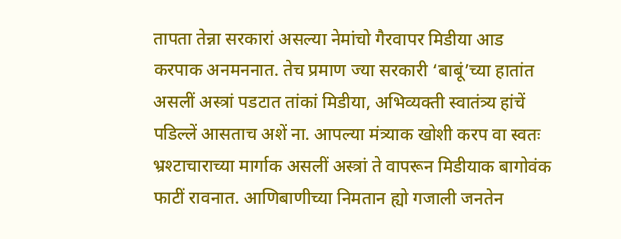तापता तेन्ना सरकारां असल्या नेमांचो गैरवापर मिडीया आड करपाक अनमननात. तेच प्रमाण ज्या सरकारी ‘बाबूं’च्या हातांत असलीं अस्त्रां पडटात तांकां मिडीया, अभिव्यक्ती स्वातंत्र्य हांचें पडिल्लें आसताच अशें ना. आपल्या मंत्र्याक खोशी करप वा स्वतः भ्रश्टाचाराच्या मार्गाक असलीं अस्त्रां ते वापरून मिडीयाक बागोवंक फाटीं रावनात. आणिबाणीच्या निमतान ह्यो गजाली जनतेन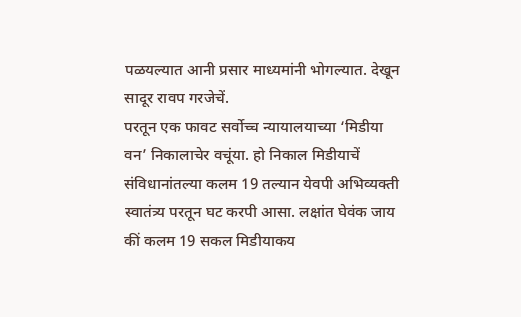पळयल्यात आनी प्रसार माध्यमांनी भोगल्यात. देखून सादूर रावप गरजेचें.
परतून एक फावट सर्वोच्च न्यायालयाच्या ‘मिडीया वन’ निकालाचेर वचूंया. हो निकाल मिडीयाचें संविधानांतल्या कलम 19 तल्यान येवपी अभिव्यक्ती स्वातंत्र्य परतून घट करपी आसा. लक्षांत घेवंक जाय कीं कलम 19 सकल मिडीयाकय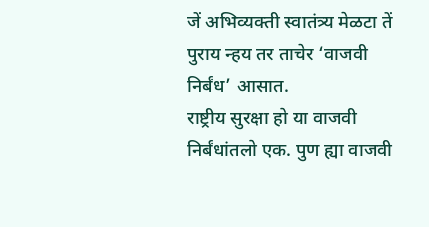जें अभिव्यक्ती स्वातंत्र्य मेळटा तें पुराय न्हय तर ताचेर ‘वाजवी निर्बंध’ आसात.
राष्ट्रीय सुरक्षा हो या वाजवी निर्बंधांतलो एक. पुण ह्या वाजवी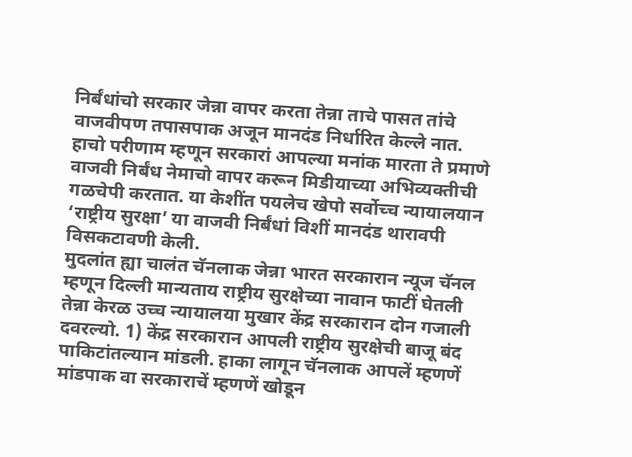निर्बंधांचो सरकार जेन्ना वापर करता तेन्ना ताचे पासत तांचे वाजवीपण तपासपाक अजून मानदंड निर्धारित केल्ले नात. हाचो परीणाम म्हणून सरकारां आपल्या मनांक मारता ते प्रमाणे वाजवी निर्बंध नेमाचो वापर करून मिडीयाच्या अभिव्यक्तीची गळचेपी करतात. या केशींत पयलेच खेपो सर्वोच्च न्यायालयान ‘राष्ट्रीय सुरक्षा’ या वाजवी निर्बंधां विशीं मानदंड थारावपी विसकटावणी केली.
मुदलांत ह्या चालंत चॅनलाक जेन्ना भारत सरकारान न्यूज चॅनल म्हणून दिल्ली मान्यताय राष्ट्रीय सुरक्षेच्या नावान फाटीं घेतली तेन्ना केरळ उच्च न्यायालया मुखार केंद्र सरकारान दोन गजाली दवरल्यो. 1) केंद्र सरकारान आपली राष्ट्रीय सुरक्षेची बाजू बंद पाकिटांतल्यान मांडली. हाका लागून चॅनलाक आपलें म्हणणें मांडपाक वा सरकाराचें म्हणणें खोडून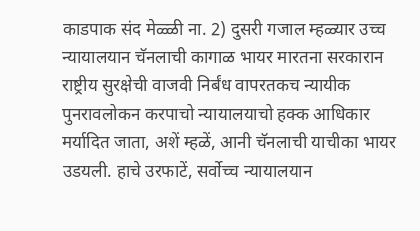काडपाक संद मेळ्ळी ना. 2) दुसरी गजाल म्हळ्यार उच्च न्यायालयान चॅनलाची कागाळ भायर मारतना सरकारान राष्ट्रीय सुरक्षेची वाजवी निर्बंध वापरतकच न्यायीक पुनरावलोकन करपाचो न्यायालयाचो हक्क आधिकार मर्यादित जाता, अशें म्हळें, आनी चॅनलाची याचीका भायर उडयली. हाचे उरफाटें, सर्वोच्च न्यायालयान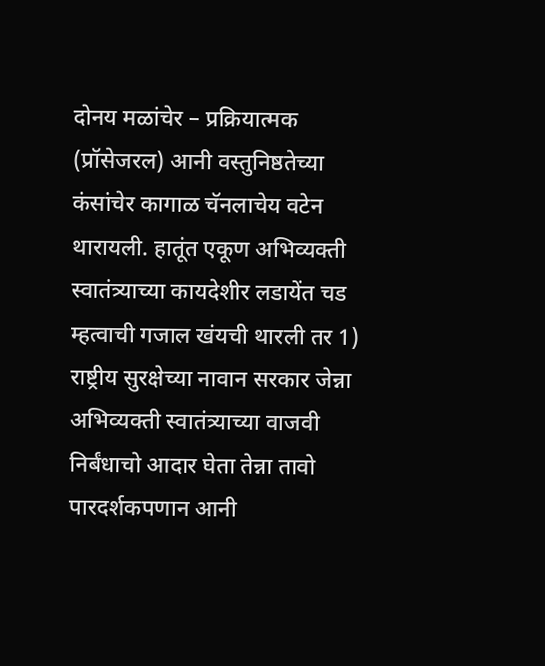दोनय मळांचेर – प्रक्रियात्मक (प्रॉसेजरल) आनी वस्तुनिष्ठतेच्या कंसांचेर कागाळ चॅनलाचेय वटेन थारायली. हातूंत एकूण अभिव्यक्ती स्वातंत्र्याच्या कायदेशीर लडायेंत चड म्हत्वाची गजाल खंयची थारली तर 1) राष्ट्रीय सुरक्षेच्या नावान सरकार जेन्ना अभिव्यक्ती स्वातंत्र्याच्या वाजवी निर्बंधाचो आदार घेता तेन्ना तावो पारदर्शकपणान आनी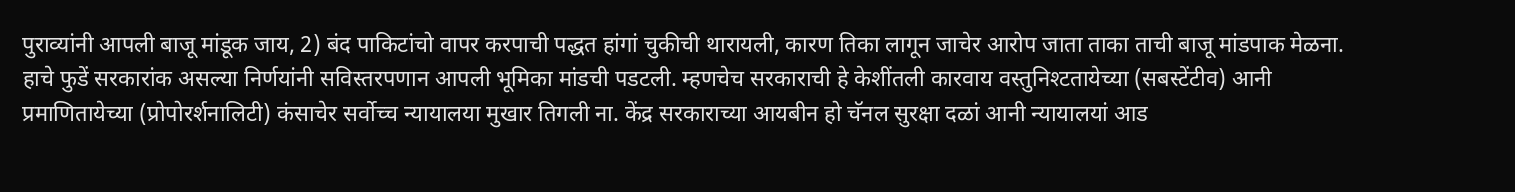पुराव्यांनी आपली बाजू मांडूक जाय, 2) बंद पाकिटांचो वापर करपाची पद्धत हांगां चुकीची थारायली, कारण तिका लागून जाचेर आरोप जाता ताका ताची बाजू मांडपाक मेळना. हाचे फुडें सरकारांक असल्या निर्णयांनी सविस्तरपणान आपली भूमिका मांडची पडटली. म्हणचेच सरकाराची हे केशींतली कारवाय वस्तुनिश्टतायेच्या (सबस्टेंटीव) आनी प्रमाणितायेच्या (प्रोपोरर्शनालिटी) कंसाचेर सर्वोच्च न्यायालया मुखार तिगली ना. केंद्र सरकाराच्या आयबीन हो चॅनल सुरक्षा दळां आनी न्यायालयां आड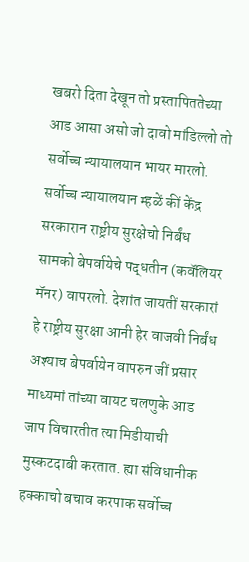खबरो दिता देखून तो प्रस्तापिततेच्या आड आसा असो जो दावो मांडिल्लो तो सर्वोच्च न्यायालयान भायर मारलो. सर्वोच्च न्यायालयान म्हळें कीं केंद्र सरकारान राष्ट्रीय सुरक्षेचो निर्बंध सामको बेपर्वायेचे पद्धतीन (कवॅलियर मॅनर) वापरलो. देशांत जायतीं सरकारां हे राष्ट्रीय सुरक्षा आनी हेर वाजवी निर्बंध अश्याच बेपर्वायेन वापरुन जीं प्रसार माध्यमां तांच्या वायट चलणुके आड जाप विचारतीत त्या मिडीयाची मुस्कटदाबी करतात. ह्या संविधानीक हक्काचो बचाव करपाक सर्वोच्च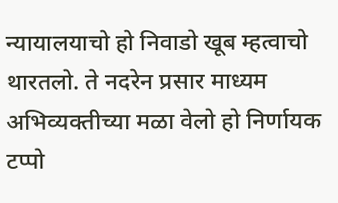न्यायालयाचो हो निवाडो खूब म्हत्वाचो थारतलो. ते नदरेन प्रसार माध्यम अभिव्यक्तीच्या मळा वेलो हो निर्णायक टप्पो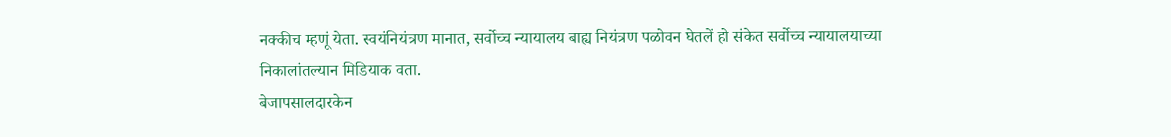नक्कीच म्हणूं येता. स्वयंनियंत्रण मानात, सर्वोच्च न्यायालय बाह्य नियंत्रण पळोवन घेतलें हो संकेत सर्वोच्च न्यायालयाच्या निकालांतल्यान मिडियाक वता.
बेजापसालदारकेन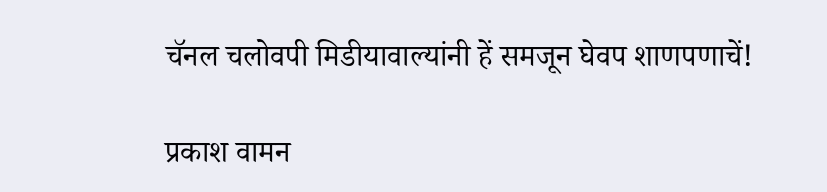चॅनल चलोवपी मिडीयावाल्यांनी हें समजून घेवप शाणपणाचें!

प्रकाश वामन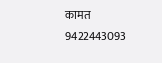कामत
9422443093